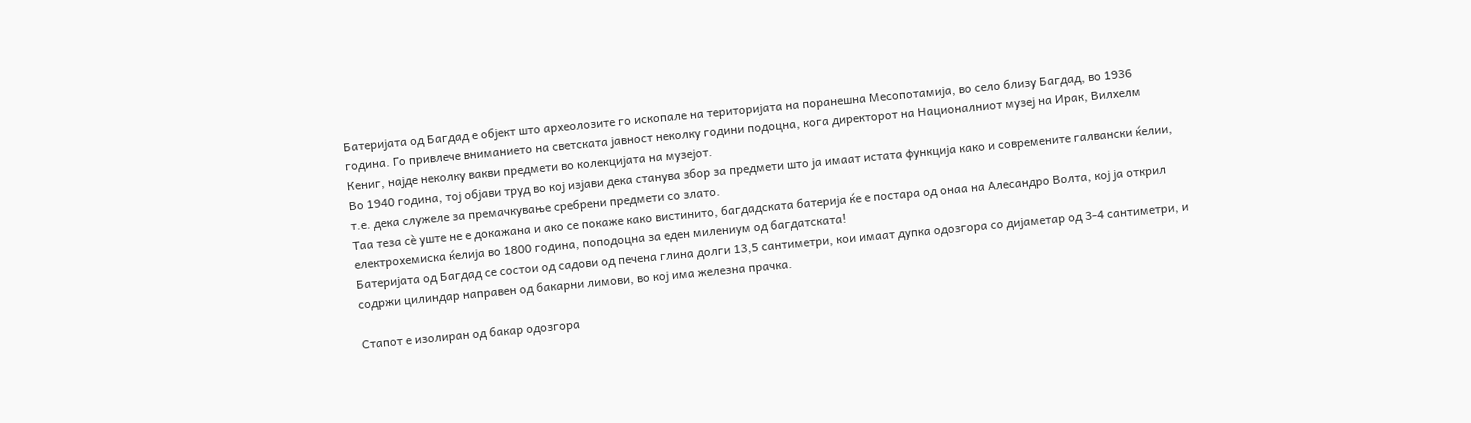Батеријата од Багдад е објект што археолозите го ископале на територијата на поранешна Месопотамија, во село близу Багдад, во 1936 година. Го привлече вниманието на светската јавност неколку години подоцна, кога директорот на Националниот музеј на Ирак, Вилхелм Кениг, најде неколку вакви предмети во колекцијата на музејот.
Во 1940 година, тој објави труд во кој изјави дека станува збор за предмети што ја имаат истата функција како и современите галвански ќелии, т.е. дека служеле за премачкување сребрени предмети со злато.
Таа теза сè уште не е докажана и ако се покаже како вистинито, багдадската батерија ќе е постара од онаа на Алесандро Волта, кој ја открил електрохемиска ќелија во 1800 година, поподоцна за еден милениум од багдатската!
Батеријата од Багдад се состои од садови од печена глина долги 13,5 сантиметри, кои имаат дупка одозгора со дијаметар од 3-4 сантиметри, и содржи цилиндар направен од бакарни лимови, во кој има железна прачка.

Стапот е изолиран од бакар одозгора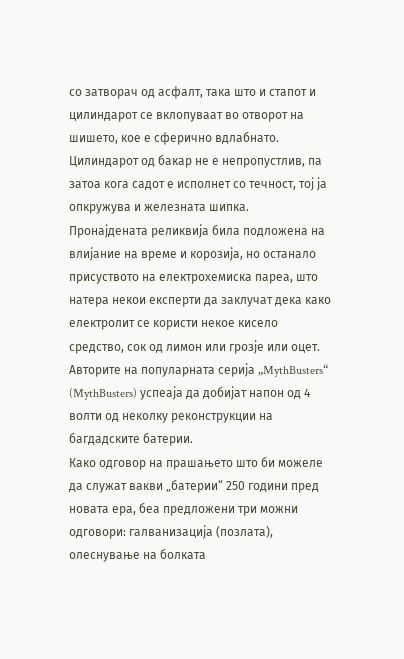со затворач од асфалт, така што и стапот и цилиндарот се вклопуваат во отворот на шишето, кое е сферично вдлабнато. Цилиндарот од бакар не е непропустлив, па затоа кога садот е исполнет со течност, тој ја опкружува и железната шипка.
Пронајдената реликвија била подложена на влијание на време и корозија, но останало присуството на електрохемиска пареа, што натера некои експерти да заклучат дека како електролит се користи некое кисело средство, сок од лимон или грозје или оцет.
Авторите на популарната серија „MythBusters“ (MythBusters) успеаја да добијат напон од 4 волти од неколку реконструкции на багдадските батерии.
Како одговор на прашањето што би можеле да служат вакви „батерии“ 250 години пред новата ера, беа предложени три можни одговори: галванизација (позлата), олеснување на болката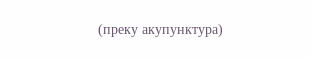(преку акупунктура)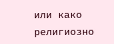или како религиозно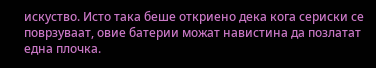искуство. Исто така беше откриено дека кога сериски се поврзуваат, овие батерии можат навистина да позлатат една плочка.